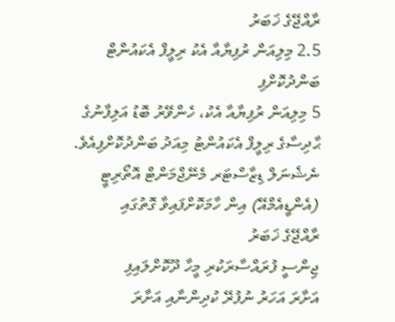ރާއްޖޭގެ ޚަބަރު
2.5 މިލިއަން ރުފިޔާއާ އެކު ރިލީފް އެކައުންޓް ބަންދުކޮށްފި
5 މިލިއަން ރުފިޔާއާ އެކު، ހެންވޭރު ބޮޑު އަލިފާނުގެ ޙާދިސާގެ ރިލީފް އެކައުންޓު މިއަދު ބަންދުކޮށްފިއެވެ. ނެޝެނަލް ޑިޒާސްޓަރ މެނޭޖްމަންޓް އޮތޯރިޓީ (އެންޑީއެމްއޭ) އިން ހާމަކޮށްފައިވާ ގޮތުގައި
ރާއްޖޭގެ ޚަބަރު
ޖިންސީ ފުރައްސާރަކުރި މީހާ ދޫކޮށްލައިފި
އަށާރަ އަހަރު ނުފުރޭ ކުދިންނާއި އަށާރަ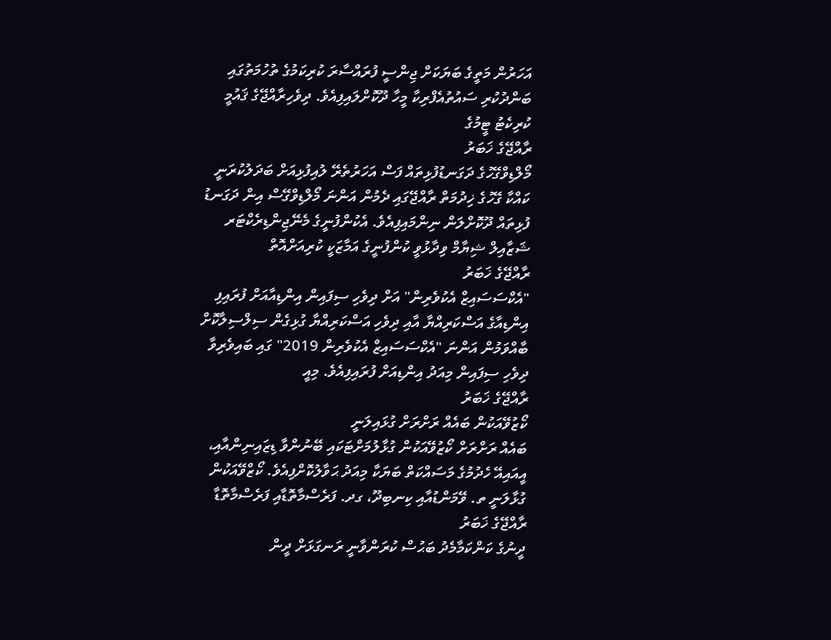އަހަރުން މަތީގެ ބަޔަކަށް ޖިންސީ ފުރައްސާރަ ކުރިކަމުގެ ތުހުމަތުގައި ބަންދުކުރި ސައުތުއެފްރިކާ މީހާ ދޫކޮށްލައިފިއެވެ. ދިވެހިރާއްޖޭގެ ޤައުމީ ކުރިކެޓު ޓީމުގެ
ރާއްޖޭގެ ޚަބަރު
މޯލްޑިވްގޭހުގެ ދަގަނޑުފުޅިތައް ފަސް އަހަރުތެރޭ ލުއިފުޅިއަށް ބަދަލުކުރަނީ
ކައްކާ ގޭހުގެ ޚިދުމަތް ރާއްޖޭގައި ދެމުން އަންނަ މޯލްޑިވްގޭސް އިން ދަގަނޑު ފުޅިތައް ދޫކޮށްލަން ނިންމައިފިއެވެ. އެކުންފުނީގެ މެނޭޖިންޑިރެކްޓަރ ޝަޒާއިލް ޝިޔާމް ވިދާޅުވީ ކުންފުނީގެ އަމާޒަކީ ކުރިއަށްއޮތް
ރާއްޖޭގެ ޚަބަރު
"އެކްސަސައިޒް އެކުވެރިން" އަށް ދިވެހި ސިފައިން އިންޑިއާއަށް ފުރައިފި
އިންޑިއާގެ އަސްކަރިއްޔާ އާއި ދިވެހި އަސްކަރިއްޔާ ގުޅިގެން ސިލްސިލާކޮށް ބާއްވަމުން އަންނަ "އެކްސަސައިޒް އެކުވެރިން 2019" ގައި ބައިވެރިވާ ދިވެހި ސިފައިން މިއަދު އިންޑިއަށް ފުރައިފިއެވެ. މިއީ
ރާއްޖޭގެ ޚަބަރު
ކޯޒުވޭއަކުން ބައެއް ރަށްރަށް ގުޅައިލަނީ
ބައެއް ރަށްރަށް ކޯޒުވޭއަކުން ގުޅާލުމަށްޓަކައި ބޭނުންވާ ޑިޒައިނިންއާއި، އީއައިއޭ ހެދުމުގެ މަސައްކަތް ބަޔަކާ މިއަދު ޙަވާލުކޮށްފިއެވެ. ކޯޒްވޭއަކުން ގުޅާލަނީ ތ. ވޭމަންޑުއާއި ކިނބިދޫ، ގދ. ފަރެސްމާތޮޑާއި ފަރެސްމާތޮޑާ
ރާއްޖޭގެ ޚަބަރު
ދީނުގެ ކަންކަމާމެދު ބަޙުސް ކުރަންވާނީ ރަނގަޅަށް ދީން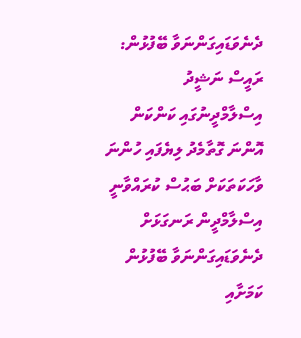ދެނެވަޑައިގަންނަވާ ބޭފުޅުން: ރައީސް ނަޝީދު
އިސްލާމްދީނުގައި ކަންކަން އޮންނަ ގޮތާމެދު ލިޔެފައި ހުންނަ ވާހަކަތަކަށް ބަޙުސް ކުރައްވާނީ އިސްލާމްދީން ރަނގަޅަށް ދެނެވަޑައިގަންނަވާ ބޭފުޅުން ކަމަށާއި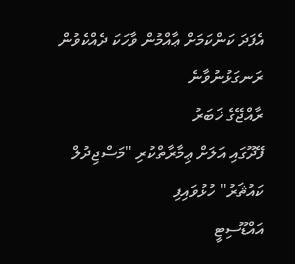އެފަދަ ކަންކަމަށް ޢާއްމުން ވާހަކަ ދެއްކެވުން ރަނގަޅުނުވާނެ
ރާއްޖޭގެ ޚަބަރު
ފޭދޫގައި އަލަށް ޢިމާރާތްކުރި "މަސްޖިދުލް ކައުޘަރު" ހުޅުވައިފި
އައްޑޫސިޓީ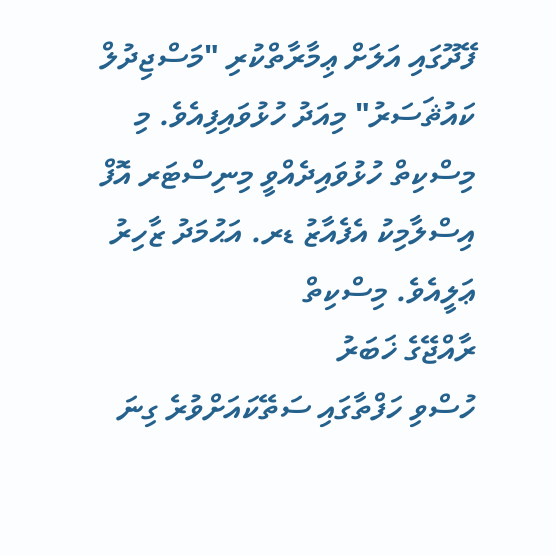ފޭދޫގައި އަލަށް ޢިމާރާތްކުރި "މަސްޖިދުލް ކައުޘަސަރު" މިއަދު ހުޅުވައިފިއެވެ. މި މިސްކިތް ހުޅުވައިދެއްވީ މިނިސްޓަރ އޮފް އިސްލާމިކު އެފެއާޒު ޑރ. އަޙުމަދު ޒާހިރު ޢަލީއެވެ. މިސްކިތް
ރާއްޖޭގެ ޚަބަރު
ހުސްވި ހަފްތާގައި ސަތޭކައަށްވުރެ ގިނަ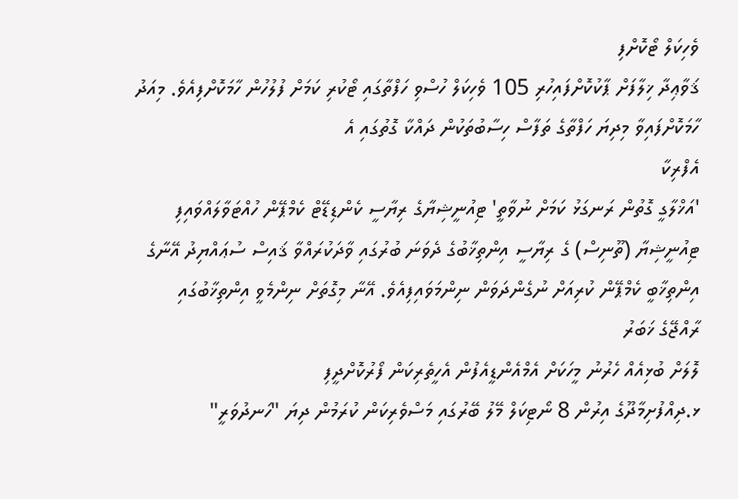ވެހިކަލް ޓޯކޮށްފި
ޤަވާޢިދާ ޚިލާފަށް ޕާކުކޮށްފައިހުރި 105 ވެހިކަލް ހުސްވި ހަފްތާގައި ޓޯކުރި ކަމަށް ފުލުހުން ހާމަކޮށްފިއެވެ. މިއަދު ހާމަކޮށްފައިވާ މިދިޔަ ހަފްތާގެ ތަފާސް ހިސާބުތަކުން ދައްކާ ގޮތުގައި އެ
އެފްރިކާ
'އަޚްލާގީ ގޮތުން ރަނގަޅު ކަމަށް ނުވާތީ' ޓިއުނީޝިޔާގެ ރިޔާސީ ކެންޑިޑޭޓް ކެމްޕޭން ހުއްޓަވާލައްވައިފި
ޓިއުނީޝިޔާ (ތޫނިސް) ގެ ރިޔާސީ އިންތިޚާބުގެ ދެވަނަ ބުރުގައި ވާދަކުރައްވާ ޤައިސް ސުޢައްޔިދު އޭނާގެ އިންތިޚާބީ ކެމްޕޭން ކުރިއަށް ނުގެންދަވަން ނިންމަވައިފިއެވެ. އޭނާ މިގޮތަށް ނިންމެވީ އިންތިޚާބުގައި
ރާއްޖޭގެ ޚަބަރު
ލޮލަށް ބުޅިއެއް ހެރުނު މީހަކަށް އެމްއެންޑީއެފުން އެހީތެރިކަން ފޯރުކޮށްދީފި
ޅ.ދިއްފުށިމާދޫގެ އިރުން 8 ނޯޓިކަލް މޭލު ބޭރުގައި މަސްވެރިކަން ކުރަމުން ދިޔަ "ހަނދުވަރީ"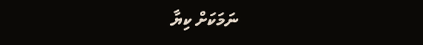ނަމަކަށް ކިޔާ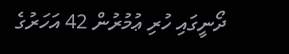ދޯނީގައި ހުރި ޢުމުރުން 42 އަހަރުގެ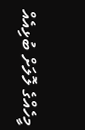މީހެއްގެ ލޮލަށް ބުޅިއެއް